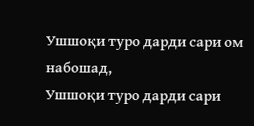Ушшоқи туро дарди сари ом набошад,
Ушшоқи туро дарди сари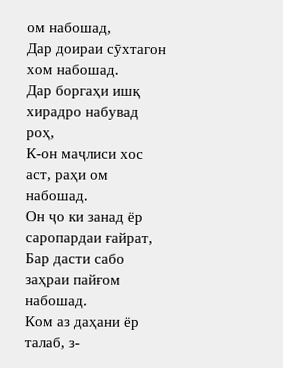ом набошад,
Дар доираи сӯхтагон хом набошад.
Дар боргаҳи ишқ хирадро набувад роҳ,
К-он маҷлиси хос аст, раҳи ом набошад.
Он ҷо ки занад ёр саропардаи ғайрат,
Бар дасти сабо заҳраи пайғом набошад.
Ком аз даҳани ёр талаб, з-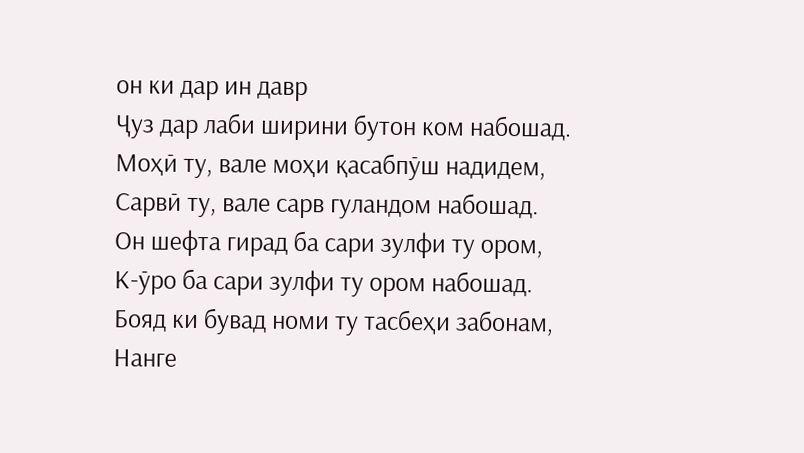он ки дар ин давр
Ҷуз дар лаби ширини бутон ком набошад.
Моҳӣ ту, вале моҳи қасабпӯш надидем,
Сарвӣ ту, вале сарв гуландом набошад.
Он шефта гирад ба сари зулфи ту ором,
К-ӯро ба сари зулфи ту ором набошад.
Бояд ки бувад номи ту тасбеҳи забонам,
Нанге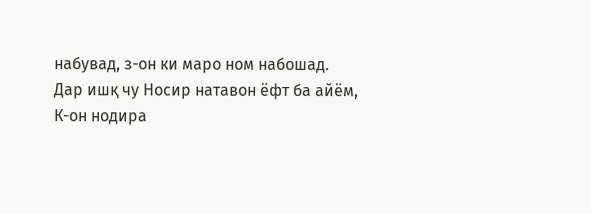набувад, з-он ки маро ном набошад.
Дар ишқ чу Носир натавон ёфт ба айём,
К-он нодира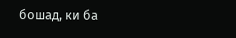бошад, ки ба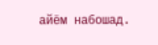айём набошад.